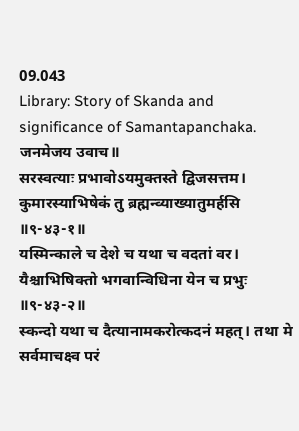09.043
Library: Story of Skanda and significance of Samantapanchaka.
जनमेजय उवाच॥
सरस्वत्याः प्रभावोऽयमुक्तस्ते द्विजसत्तम। कुमारस्याभिषेकं तु ब्रह्मन्व्याख्यातुमर्हसि ॥९-४३-१॥
यस्मिन्काले च देशे च यथा च वदतां वर। यैश्चाभिषिक्तो भगवान्विधिना येन च प्रभुः ॥९-४३-२॥
स्कन्दो यथा च दैत्यानामकरोत्कदनं महत्। तथा मे सर्वमाचक्ष्व परं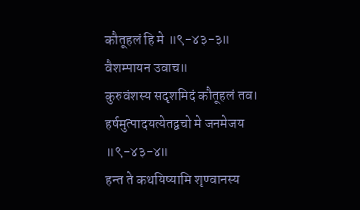कौतूहलं हि मे ॥९-४३-३॥
वैशम्पायन उवाच॥
कुरुवंशस्य सदृशमिदं कौतूहलं तव। हर्षमुत्पादयत्येतद्वचो मे जनमेजय ॥९-४३-४॥
हन्त ते कथयिष्यामि शृण्वानस्य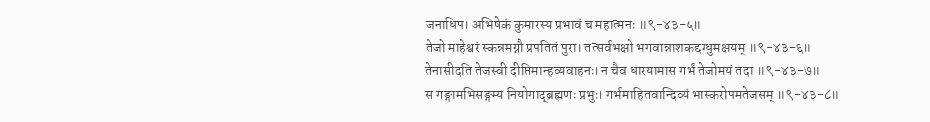जनाधिप। अभिषेकं कुमारस्य प्रभावं च महात्मनः ॥९-४३-५॥
तेजो माहेश्वरं स्कन्नमग्नौ प्रपतितं पुरा। तत्सर्वभक्षो भगवान्नाशकद्दग्धुमक्षयम् ॥९-४३-६॥
तेनासीदति तेजस्वी दीप्तिमान्हव्यवाहनः। न चैव धारयामास गर्भं तेजोमयं तदा ॥९-४३-७॥
स गङ्गामभिसङ्गम्य नियोगाद्ब्रह्मणः प्रभुः। गर्भमाहितवान्दिव्यं भास्करोपमतेजसम् ॥९-४३-८॥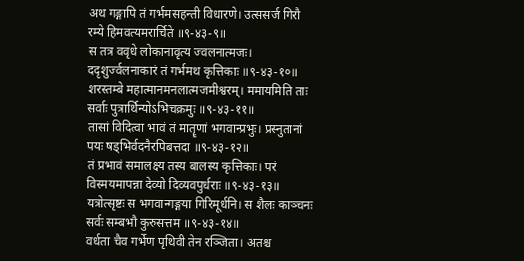अथ गङ्गापि तं गर्भमसहन्ती विधारणे। उत्ससर्ज गिरौ रम्ये हिमवत्यमरार्चिते ॥९-४३-९॥
स तत्र ववृधे लोकानावृत्य ज्वलनात्मजः। ददृशुर्ज्वलनाकारं तं गर्भमथ कृत्तिकाः ॥९-४३-१०॥
शरस्तम्बे महात्मानमनलात्मजमीश्वरम्। ममायमिति ताः सर्वाः पुत्रार्थिन्योऽभिचक्रमुः ॥९-४३-११॥
तासां विदित्वा भावं तं मातॄणां भगवान्प्रभुः। प्रस्नुतानां पयः षड्भिर्वदनैरपिबत्तदा ॥९-४३-१२॥
तं प्रभावं समालक्ष्य तस्य बालस्य कृत्तिकाः। परं विस्मयमापन्ना देव्यो दिव्यवपुर्धराः ॥९-४३-१३॥
यत्रोत्सृष्टः स भगवान्गङ्गया गिरिमूर्धनि। स शैलः काञ्चनः सर्वः सम्बभौ कुरुसत्तम ॥९-४३-१४॥
वर्धता चैव गर्भेण पृथिवी तेन रञ्जिता। अतश्च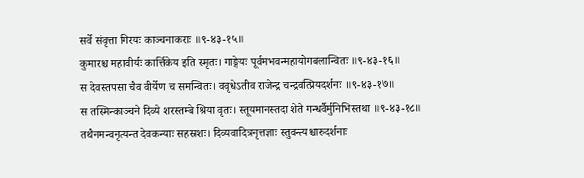सर्वे संवृत्ता गिरयः काञ्चनाकराः ॥९-४३-१५॥
कुमारश्च महावीर्यः कार्त्तिकेय इति स्मृतः। गाङ्गेयः पूर्वमभवन्महायोगबलान्वितः ॥९-४३-१६॥
स देवस्तपसा चैव वीर्येण च समन्वितः। ववृधेऽतीव राजेन्द्र चन्द्रवत्प्रियदर्शनः ॥९-४३-१७॥
स तस्मिन्काञ्चने दिव्ये शरस्तम्बे श्रिया वृतः। स्तूयमानस्तदा शेते गन्धर्वैर्मुनिभिस्तथा ॥९-४३-१८॥
तथैनमन्वनृत्यन्त देवकन्याः सहस्रशः। दिव्यवादित्रनृत्तज्ञाः स्तुवन्त्यश्चारुदर्शनाः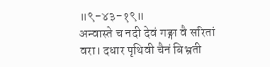॥९-४३-१९॥
अन्वास्ते च नदी देवं गङ्गा वै सरितां वरा। दधार पृथिवी चैनं बिभ्रती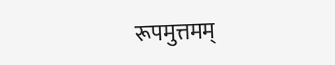रूपमुत्तमम्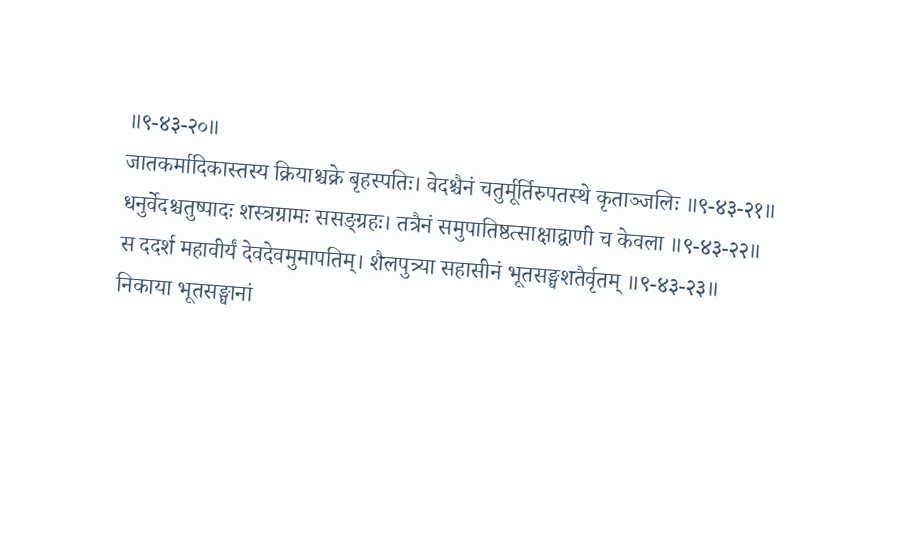॥९-४३-२०॥
जातकर्मादिकास्तस्य क्रियाश्चक्रे बृहस्पतिः। वेदश्चैनं चतुर्मूर्तिरुपतस्थे कृताञ्जलिः ॥९-४३-२१॥
धनुर्वेदश्चतुष्पादः शस्त्रग्रामः ससङ्ग्रहः। तत्रैनं समुपातिष्ठत्साक्षाद्वाणी च केवला ॥९-४३-२२॥
स ददर्श महावीर्यं देवदेवमुमापतिम्। शैलपुत्र्या सहासीनं भूतसङ्घशतैर्वृतम् ॥९-४३-२३॥
निकाया भूतसङ्घानां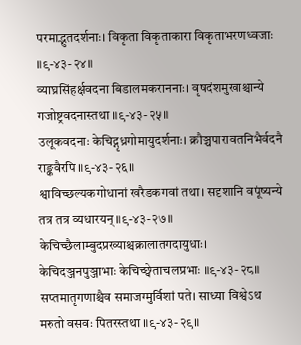परमाद्भुतदर्शनाः। विकृता विकृताकारा विकृताभरणध्वजाः ॥९-४३-२४॥
व्याघ्रसिंहर्क्षवदना बिडालमकराननाः। वृषदंशमुखाश्चान्ये गजोष्ट्रवदनास्तथा ॥९-४३-२५॥
उलूकवदनाः केचिद्गृध्रगोमायुदर्शनाः। क्रौञ्चपारावतनिभैर्वदनै राङ्कवैरपि ॥९-४३-२६॥
श्वाविच्छल्यकगोधानां खरैडकगवां तथा। सदृशानि वपूंष्यन्ये तत्र तत्र व्यधारयन् ॥९-४३-२७॥
केचिच्छैलाम्बुदप्रख्याश्चक्रालातगदायुधाः। केचिदञ्जनपुञ्जाभाः केचिच्छ्वेताचलप्रभाः ॥९-४३-२८॥
सप्तमातृगणाश्चैव समाजग्मुर्विशां पते। साध्या विश्वेऽथ मरुतो वसवः पितरस्तथा ॥९-४३-२९॥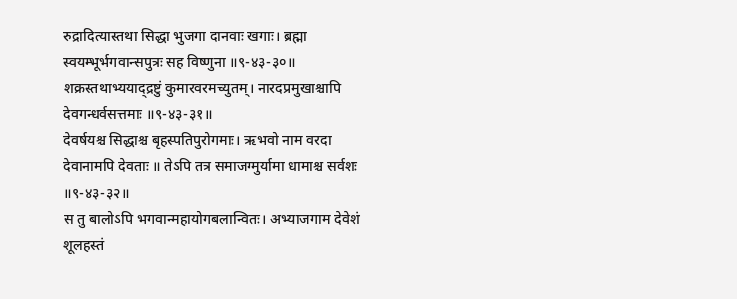रुद्रादित्यास्तथा सिद्धा भुजगा दानवाः खगाः। ब्रह्मा स्वयम्भूर्भगवान्सपुत्रः सह विष्णुना ॥९-४३-३०॥
शक्रस्तथाभ्ययाद्द्रष्टुं कुमारवरमच्युतम्। नारदप्रमुखाश्चापि देवगन्धर्वसत्तमाः ॥९-४३-३१॥
देवर्षयश्च सिद्धाश्च बृहस्पतिपुरोगमाः। ऋभवो नाम वरदा देवानामपि देवताः ॥ तेऽपि तत्र समाजग्मुर्यामा धामाश्च सर्वशः ॥९-४३-३२॥
स तु बालोऽपि भगवान्महायोगबलान्वितः। अभ्याजगाम देवेशं शूलहस्तं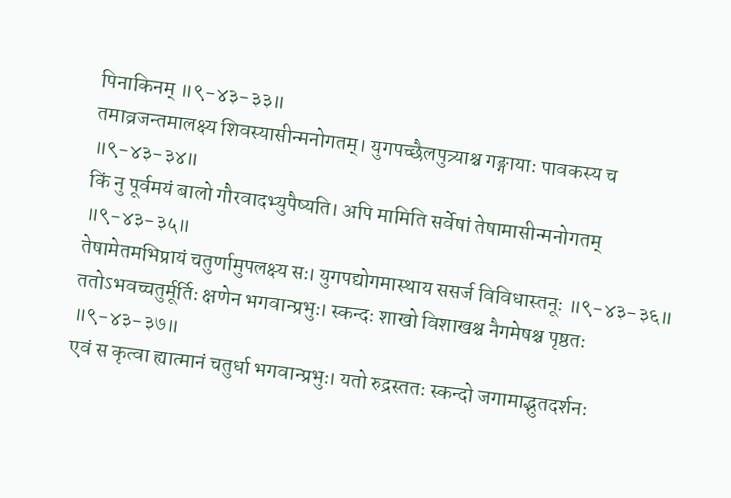पिनाकिनम् ॥९-४३-३३॥
तमाव्रजन्तमालक्ष्य शिवस्यासीन्मनोगतम्। युगपच्छैलपुत्र्याश्च गङ्गायाः पावकस्य च ॥९-४३-३४॥
किं नु पूर्वमयं बालो गौरवादभ्युपैष्यति। अपि मामिति सर्वेषां तेषामासीन्मनोगतम् ॥९-४३-३५॥
तेषामेतमभिप्रायं चतुर्णामुपलक्ष्य सः। युगपद्योगमास्थाय ससर्ज विविधास्तनूः ॥९-४३-३६॥
ततोऽभवच्चतुर्मूर्तिः क्षणेन भगवान्प्रभुः। स्कन्दः शाखो विशाखश्च नैगमेषश्च पृष्ठतः ॥९-४३-३७॥
एवं स कृत्वा ह्यात्मानं चतुर्धा भगवान्प्रभुः। यतो रुद्रस्ततः स्कन्दो जगामाद्भुतदर्शनः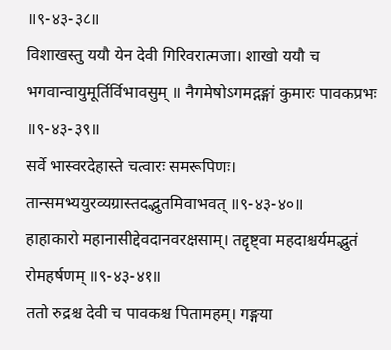॥९-४३-३८॥
विशाखस्तु ययौ येन देवी गिरिवरात्मजा। शाखो ययौ च भगवान्वायुमूर्तिर्विभावसुम् ॥ नैगमेषोऽगमद्गङ्गां कुमारः पावकप्रभः ॥९-४३-३९॥
सर्वे भास्वरदेहास्ते चत्वारः समरूपिणः। तान्समभ्ययुरव्यग्रास्तदद्भुतमिवाभवत् ॥९-४३-४०॥
हाहाकारो महानासीद्देवदानवरक्षसाम्। तद्दृष्ट्वा महदाश्चर्यमद्भुतं रोमहर्षणम् ॥९-४३-४१॥
ततो रुद्रश्च देवी च पावकश्च पितामहम्। गङ्गया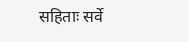सहिताः सर्वे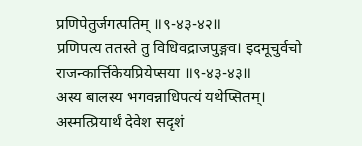प्रणिपेतुर्जगत्पतिम् ॥९-४३-४२॥
प्रणिपत्य ततस्ते तु विधिवद्राजपुङ्गव। इदमूचुर्वचो राजन्कार्त्तिकेयप्रियेप्सया ॥९-४३-४३॥
अस्य बालस्य भगवन्नाधिपत्यं यथेप्सितम्। अस्मत्प्रियार्थं देवेश सदृशं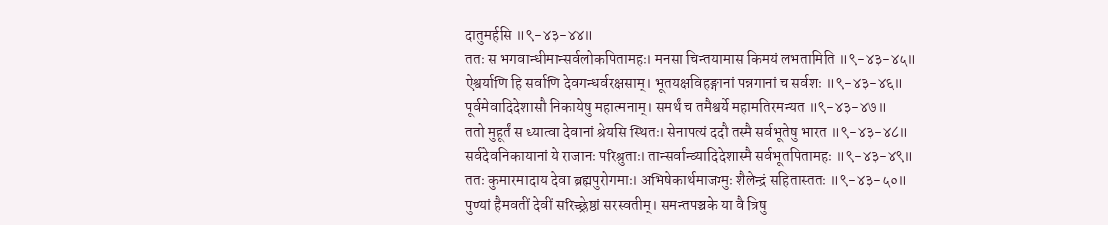दातुमर्हसि ॥९-४३-४४॥
ततः स भगवान्धीमान्सर्वलोकपितामहः। मनसा चिन्तयामास किमयं लभतामिति ॥९-४३-४५॥
ऐश्वर्याणि हि सर्वाणि देवगन्धर्वरक्षसाम्। भूतयक्षविहङ्गानां पन्नगानां च सर्वशः ॥९-४३-४६॥
पूर्वमेवादिदेशासौ निकायेषु महात्मनाम्। समर्थं च तमैश्वर्ये महामतिरमन्यत ॥९-४३-४७॥
ततो मुहूर्तं स ध्यात्वा देवानां श्रेयसि स्थितः। सेनापत्यं ददौ तस्मै सर्वभूतेषु भारत ॥९-४३-४८॥
सर्वदेवनिकायानां ये राजानः परिश्रुताः। तान्सर्वान्व्यादिदेशास्मै सर्वभूतपितामहः ॥९-४३-४९॥
ततः कुमारमादाय देवा ब्रह्मपुरोगमाः। अभिषेकार्थमाजग्मुः शैलेन्द्रं सहितास्ततः ॥९-४३-५०॥
पुण्यां हैमवतीं देवीं सरिच्छ्रेष्ठां सरस्वतीम्। समन्तपञ्चके या वै त्रिषु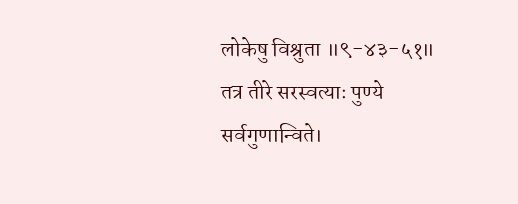लोकेषु विश्रुता ॥९-४३-५१॥
तत्र तीरे सरस्वत्याः पुण्ये सर्वगुणान्विते।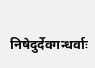निषेदुर्देवगन्धर्वाः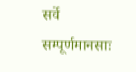सर्वे सम्पूर्णमानसाः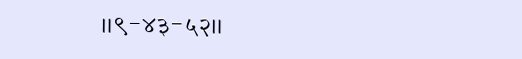॥९-४३-५२॥